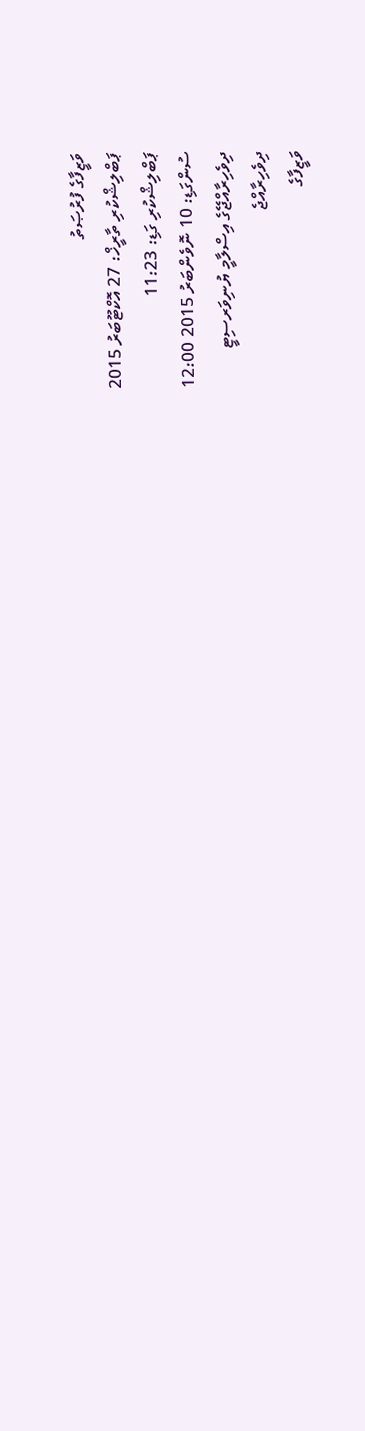ވަޒީފާގެ ފުރުޞަތު
ޕަބްލިޝްކުރި ތާރީޚް: 27 އޮކްޓޫބަރު 2015
ޕަބްލިޝްކުރި ގަޑި: 11:23
ސުންގަޑި: 10 ނޮވެންބަރު 2015 12:00
ދިވެހިރާއްޖޭގެ އިސްލާމީ ޔުނިވަރސިޓީ
ދިވެހިރާއްޖެ
ވަޒީފާގެ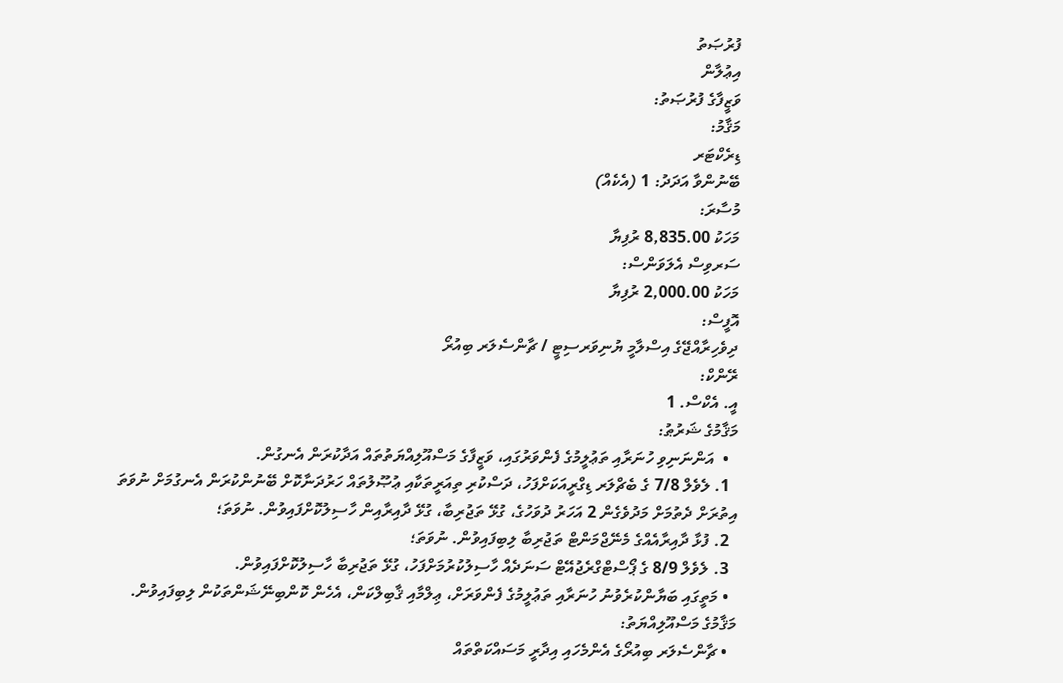ފުރުޞަތު
އިޢުލާން
ވަޒީފާގެ ފުރުޞަތު:
މަޤާމު:
ޑިރެކްޓަރ
ބޭނުންވާ އަދަދު: 1 (އެކެއް)
މުސާރަ:
މަހަކު 8,835.00 ރުފިޔާ
ސަރވިސް އެލަވަންސް:
މަހަކު 2,000.00 ރުފިޔާ
އޮފީސް:
ދިވެހިރާއްޖޭގެ އިސްލާމީ ޔުނިވަރސިޓީ / ޗާންސެލަރ ބިއުރޯ
ރޭންކް:
އީ. އެކްސް. 1
މަޤާމުގެ ޝަރުޠު:
  •  އަންނަނިވި ހުނަރާއި ތަޢުލީމުގެ ފެންވަރުގައި، ވަޒީފާގެ މަސްއޫލިއްޔަތުތައް އަދާކުރަން އެނގުން.
  1. ލެވެލް 7/8 ގެ ބެޗްލަރ ޑިގްރީއަކަށްފަހު، ދަސްކުރި ތިއަރީތަކާއި ޢުޞޫލުތައް ހަރުދަނާކޮށް ބޭނުންކުރަން އެނގުމަށް ނުވަތަ އިތުރަށް ދެތުމަށް މަދުވެގެން 2 އަހަރު ދުވަހުގެ، ގުޅޭ ތަޖުރިބާ، ގުޅޭ ދާއިރާއިން ހާސިލުކޮށްފައިވުން. ނުވަތަ؛
  2. ފުޅާ ދާއިރާއެއްގެ މެނޭޖްމަންޓް ތަޖުރިބާ ލިބިފައިވުން. ނުވަތަ؛
  3. ލެވެލް 8/9 ގެ ޕޯސްޓްގްރެޖުއޭޓް ސަނަދެއް ހާސިލުކުރުމަށްފަހު، ގުޅޭ ތަޖުރިބާ ހާސިލުކޮށްފައިވުން.
  • މަތީގައި ބަޔާންކުރެވުނު ހުނަރާއި ތަޢުލީމުގެ ފެންވަރަށް، ޢިލްމާއި ޤާބިލްކަން، އެހެން ކޮންބިނޭޝަންތަކުން ލިބިފައިވުން.
މަޤާމުގެ މަސްއޫލިއްޔަތު:
  • ޗާންސެލަރ ބިއުރޯގެ އެންމެހައި އިދާރީ މަސައްކަތްތައް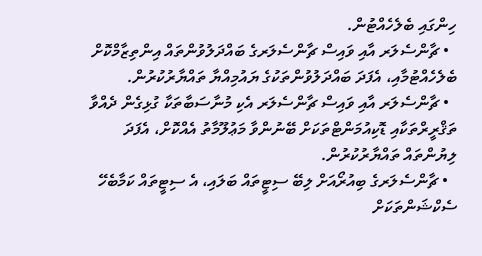ހިންގައި ބެލެހެއްޓުން.
  • ޗާންސެލަރ އާއި ވައިސް ޗާންސެލަރގެ ބައްދަލުވުންތައް އިންތިޒާމްކޮށް ބެލެހެއްޓުމާއި، އެފަދަ ބައްދަލުވުންތަކުގެ ޔައުމިއްޔާ ތައްޔާރުކުރުން.
  • ޗާންސެލަރ އާއި ވައިސް ޗާންސެލަރ އެކި މުނާސަބާތަކާ ގުޅިގެން ދެއްވާ ތަޤްރީރްތަކާއި ޑޮކިއުމަންޓްތަކަށް ބޭނުންވާ މަޢުލޫމާތު އެއްކޮށް، އެފަދަ ލިޔުންތައް ތައްޔާރުކުރުން.
  • ޗާންސެލަރގެ ބިއުރޯއަށް ލިބޭ ސިޓީތައް ބަލައި، އެ ސިޓީތައް ކަމާބެހޭ ސެކްޝަންތަކަށް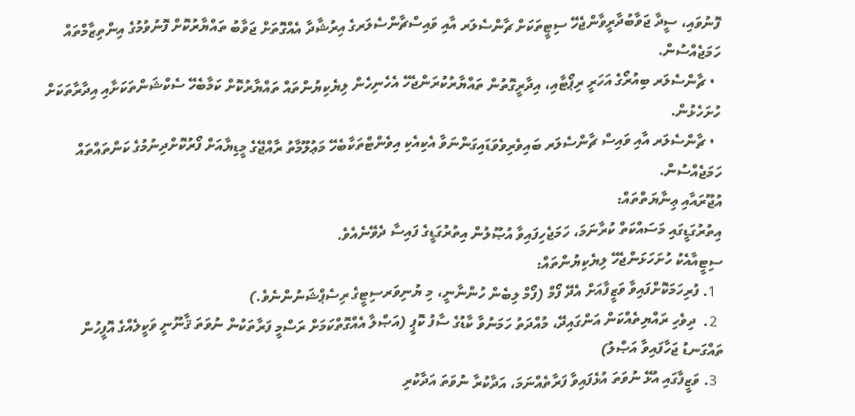ފޮނުވައި، ސީދާ ޖަވާބުދާރީވާންޖެހޭ ސިޓީތަކަށް ޗާންސެލަރ އާއި ވައިސްޗާންސެލަރގެ އިރުޝާދާ އެއްގޮތަށް ޖަވާބު ތައްޔާރުކޮށް ފޮނުވުމުގެ އިންތިޒާމްތައް ހަމަޖެއްސުން.
  • ޗާންސެލަރ ބިއުރޯގެ އަހަރީ ރިޕޯޓާއި، އިދާރީގޮތުން ތައްޔާރުކުރަންޖެހޭ އެހެނިހެން ލިޔެކިޔުންތައް ތައްޔާރުކޮށް ކަމާބެހޭ ސެކްޝަންތަކަށާއި އިދާރާތަކަށް ހުށަހެޅުން.
  • ޗާންސެލަރ އާއި ވައިސް ޗާންސެލަރ ބައިވެރިވެވަޑައިގަންނަވާ އެކިއެކި އިވެންޓްތަކާބެހޭ މަޢުލޫމާތު ރާއްޖޭގެ މީޑިޔާއަށް ފޯރުކޮށްދިނުމުގެ ކަންތައްތައް ހަމަޖެއްސުން.
އުޖޫރައާއި ޢިނާޔަތްތައް:
އިތުރުގަޑީގައި މަސައްކަތް ކުރާނަމަ، ހަމަޖެހިފައިވާ އުޞޫލުން އިތުރުގަޑީގެ ފައިސާ ދެވޭނެއެވެ.
ސިޓީއާއެކު ހުށަހަޅަންޖެހޭ ލިޔެކިޔުންތައް:
  1. ފުރިހަމަކޮށްފައިވާ ވަޒީފާއަށް އެދޭ ފޯމް (ފޯމް ލިބެން ހުންނާނީ، މި ޔުނިވަރސިޓީގެ ރިސެޕްޝަނުންނެވެ.)
  2.  ދިވެހި ރައްޔިތެއްކަން އަންގައިދޭ، މުއްދަތު ހަމަނުވާ ކާޑުގެ ސާފު ކޮޕީ (އަޞްލާ އެއްގޮތްކަމަށް ރަސްމީ ފަރާތަކުން ނުވަތަ ޤާނޫނީ ވަކީލެއްގެ އޮފީހުން ތައްގަނޑު ޖަހާފައިވާ އަޞްލު)
  3. ވަޒީފާގައި އުޅޭ ނުވަތަ އުޅެފައިވާ ފަރާތެއްނަމަ، އަދާކުރާ ނުވަތަ އަދާކުރި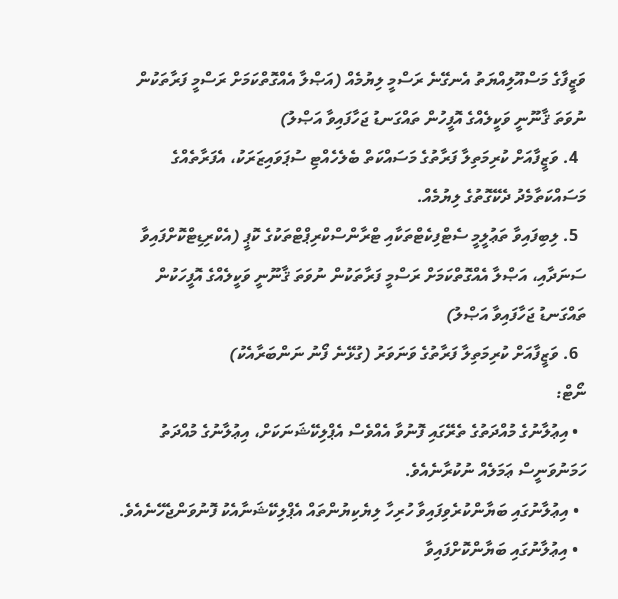ވަޒީފާގެ މަސްއޫލިއްޔަތު އެނގޭނެ ރަސްމީ ލިޔުމެއް (އަޞްލާ އެއްގޮތްކަމަށް ރަސްމީ ފަރާތަކުން ނުވަތަ ޤާނޫނީ ވަކީލެއްގެ އޮފީހުން ތައްގަނޑު ޖަހާފައިވާ އަޞްލު)
  4. ވަޒީފާއަށް ކުރިމަތިލާ ފަރާތުގެ މަސައްކަތް ބެލެހެއްޓި ސުޕަވައިޒަރަކު، އެފަރާތެއްގެ މަސައްކަތާމެދު ދެކޭގޮތުގެ ލިޔުމެއް.
  5. ލިބިފައިވާ ތަޢުލީމީ ސެޓްފިކެޓްތަކާއި ޓްރާންސްކްރިޕްޓްތަކުގެ ކޮޕީ (އެކްރިޑިޓްކޮށްފައިވާ ސަނަދާއި، އަޞްލާ އެއްގޮތްކަމަށް ރަސްމީ ފަރާތަކުން ނުވަތަ ޤާނޫނީ ވަކީލެއްގެ އޮފީހަކުން ތައްގަނޑު ޖަހާފައިވާ އަޞްލު)
  6. ވަޒީފާއަށް ކުރިމަތިލާ ފަރާތުގެ ވަނަވަރު (ގުޅޭނެ ފޯނު ނަންބަރާއެކު)
ނޯޓް:
  • އިޢުލާނުގެ މުއްދަތުގެ ތެރޭގައި ފޮނުވާ އެއްވެސް އެޕްލިކޭޝަނަކަށް، އިޢުލާނުގެ މުއްދަތު ހަމަނުވަނީސް ޢަމަލެއް ނުކުރާނެއެވެ.
  • އިޢުލާނުގައި ބަޔާންކުރެވިފައިވާ ހުރިހާ ލިޔެކިޔުންތައް އެޕްލިކޭޝަނާއެކު ފޮނުވަންޖެހޭނެއެވެ.
  • އިޢުލާނުގައި ބަޔާންކޮށްފައިވާ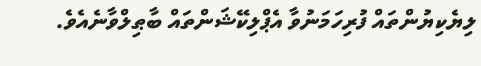ލިޔެކިޔުންތައް ފުރިހަމަނުވާ އެޕްލިކޭޝަންތައް ބާޠިލްވާނެއެވެ.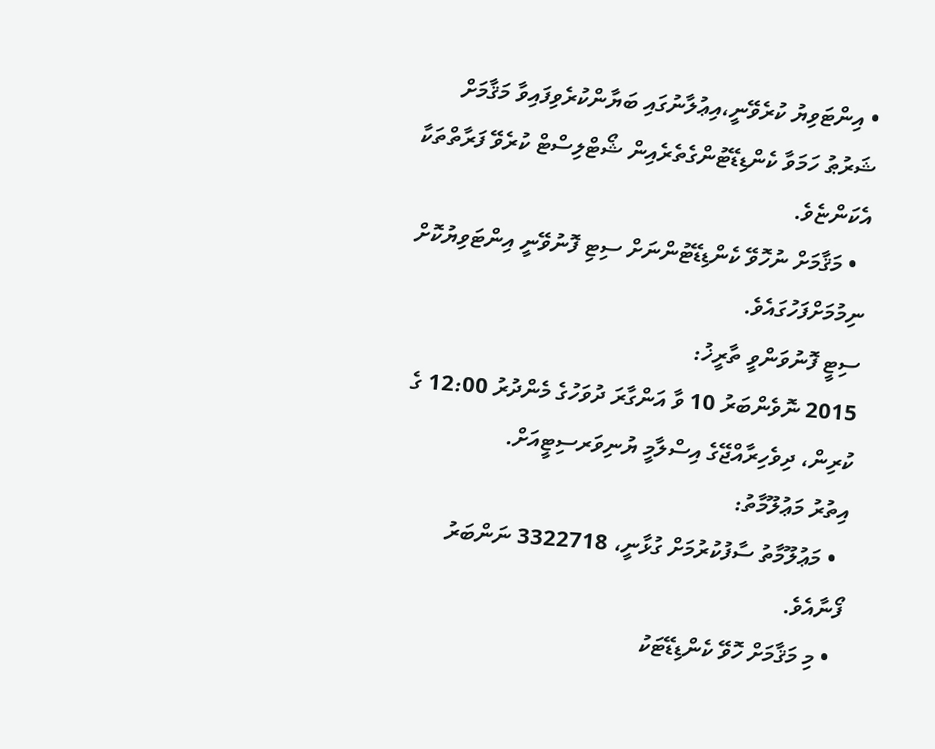• އިންޓަވިޔު ކުރެވޭނީ،އިޢުލާނުގައި ބަޔާންކުރެވިފައިވާ މަޤާމަށް ޝަރުޠު ހަމަވާ ކެންޑިޑޭޓުންގެތެރެއިން ޝޯޓްލިސްޓް ކުރެވޭ ފަރާތްތަކާ އެކަންޏެވެ.
  • މަޤާމަށް ނުހޮވޭ ކެންޑިޑޭޓުންނަށް ސިޓި ފޮނުވޭނީ އިންޓަވިޔުކޮށް ނިމުމަށްފަހުގައެވެ.
ސިޓީ ފޮނުވަންވީ ތާރީޚު:
2015 ނޮވެންބަރު 10 ވާ އަންގާރަ ދުވަހުގެ މެންދުރު 12:00 ގެ ކުރިން، ދިވެހިރާއްޖޭގެ އިސްލާމީ ޔުނިވަރސިޓީއަށް.
އިތުރު މަޢުލޫމާތު:
  • މަޢުލޫމާތު ސާފުކުރުމަށް ގުޅާނީ، 3322718 ނަންބަރު ފޯނާއެވެ.
  • މި މަޤާމަށް ހޮވޭ ކެންޑިޑޭޓަކު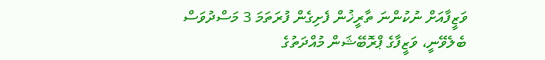ވަޒީފާއަށް ނުކުންނަ ތާރީޚުން ފެށިގެން ފުރަތަމަ 3 މަސްދުވަސް ބެލެވޭނީ، ވަޒީފާގެ ޕްރޮބޭޝަން މުއްދަތުގެ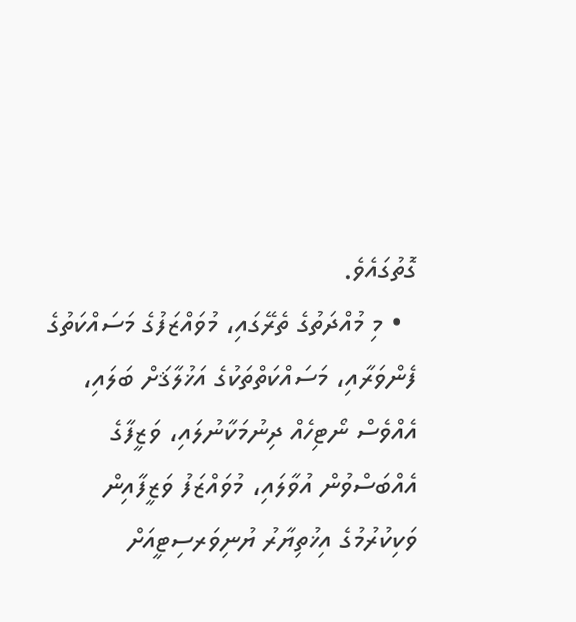ގޮތުގައެވެ.
  • މި މުއްދަތުގެ ތެރޭގައި، މުވައްޒަފުގެ މަސައްކަތުގެ ފެންވަރާއި، މަސައްކަތްތަކުގެ އަޚުލާޤަށް ބަލައި،  އެއްވެސް ނޯޓިހެއް ދިނުމަކާނުލައި، ވަޒީފާގެ އެއްބަސްވުން އުވާލައި، މުވައްޒަފު ވަޒީފާއިން ވަކިކުރުމުގެ އިޚުތިޔާރު ޔުނިވަރސިޓީއަށް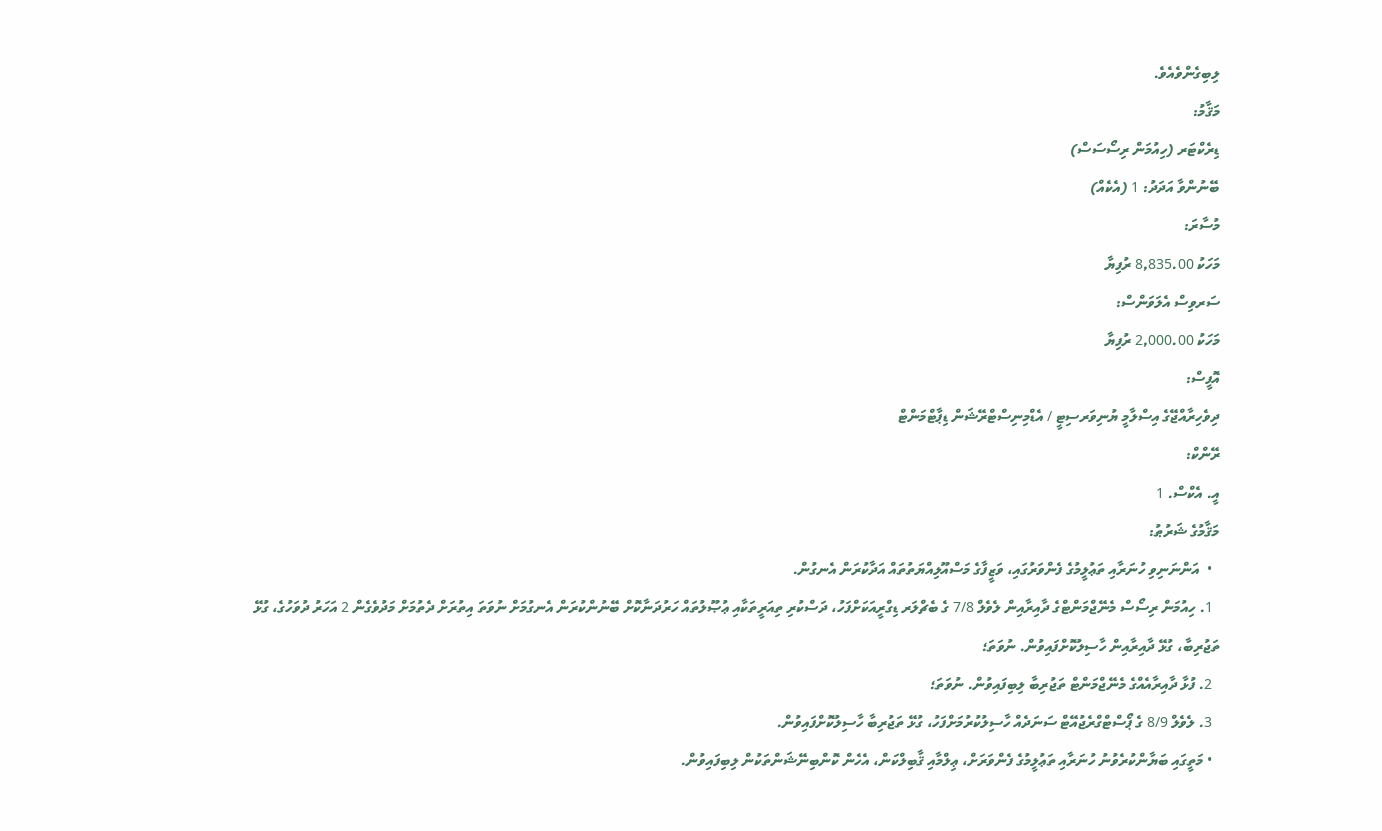ލިބިގެންވެއެވެ.
މަޤާމު:
ޑިރެކްޓަރ (ހިއުމަން ރިސޯސަސް)
ބޭނުންވާ އަދަދު: 1 (އެކެއް)
މުސާރަ:
މަހަކު 8,835.00 ރުފިޔާ
ސަރވިސް އެލަވަންސް:
މަހަކު 2,000.00 ރުފިޔާ
އޮފީސް:
ދިވެހިރާއްޖޭގެ އިސްލާމީ ޔުނިވަރސިޓީ / އެޑްމިނިސްޓްރޭޝަން ޑިޕާޓްމަންޓް
ރޭންކް:
އީ. އެކްސް. 1
މަޤާމުގެ ޝަރުޠު:
  •  އަންނަނިވި ހުނަރާއި ތަޢުލީމުގެ ފެންވަރުގައި، ވަޒީފާގެ މަސްއޫލިއްޔަތުތައް އަދާކުރަން އެނގުން.
  1. ހިއުމަން ރިސޯސް މެނޭޖްމަންޓްގެ ދާއިރާއިން ލެވެލް 7/8 ގެ ބެޗްލަރ ޑިގްރީއަކަށްފަހު، ދަސްކުރި ތިއަރީތަކާއި ޢުޞޫލުތައް ހަރުދަނާކޮށް ބޭނުންކުރަން އެނގުމަށް ނުވަތަ އިތުރަށް ދެތުމަށް މަދުވެގެން 2 އަހަރު ދުވަހުގެ، ގުޅޭ ތަޖުރިބާ، ގުޅޭ ދާއިރާއިން ހާސިލުކޮށްފައިވުން. ނުވަތަ؛
  2. ފުޅާ ދާއިރާއެއްގެ މެނޭޖްމަންޓް ތަޖުރިބާ ލިބިފައިވުން. ނުވަތަ؛
  3. ލެވެލް 8/9 ގެ ޕޯސްޓްގްރެޖުއޭޓް ސަނަދެއް ހާސިލުކުރުމަށްފަހު، ގުޅޭ ތަޖުރިބާ ހާސިލުކޮށްފައިވުން.
  • މަތީގައި ބަޔާންކުރެވުނު ހުނަރާއި ތަޢުލީމުގެ ފެންވަރަށް، ޢިލްމާއި ޤާބިލްކަން، އެހެން ކޮންބިނޭޝަންތަކުން ލިބިފައިވުން.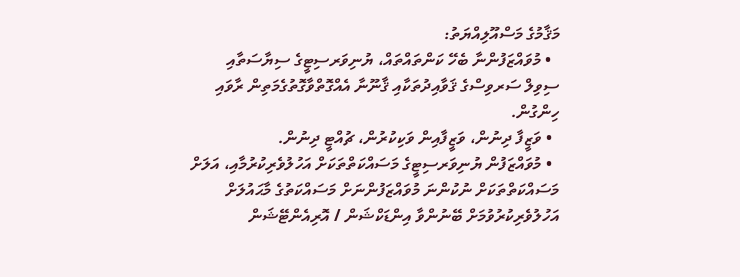މަޤާމުގެ މަސްއޫލިއްޔަތު:
  • މުވައްޒަފުންނާ ބެހޭ ކަންތައްތައް، ޔުނިވަރސިޓީގެ ސިޔާސަތާއި ސިވިލް ސަރވިސްގެ ޤަވާއިދުތަކާއި ޤާނޫނާ އެއްގޮތްވާގޮތުގެމަތިން ރާވައި ހިންގުން.
  • ވަޒީފާ ދިނުން، ވަޒީފާއިން ވަކިކުރުން، ޗުއްޓީ ދިނުން.
  • މުވައްޒަފުން ޔުނިވަރސިޓީގެ މަސައްކަތްތަކަށް އަހުލުވެރިކުރުމާއި، އަލަށް މަސައްކަތްތަކަށް ނުކުންނަ މުވައްޒަފުންނަށް މަސައްކަތުގެ މާޙައުލަށް އަހުލުވެރިކުރުވުމަށް ބޭނުންވާ އިންޑަކްޝަން / އޮރިއެންޓޭޝަން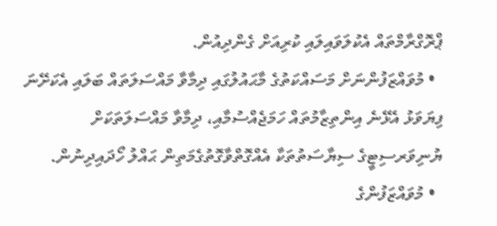ޕްރޮގްރާމްތައް އެކުލަވައިލައި ކުރިއަށް ގެންދިއުން.
  • މުވައްޒަފުންނަށް މަސައްކަތުގެ މާޙައުލުގައި ދިމާވާ މައްސަލަތައް ބަލައި އެކަށޭނަ ފިޔަވަޅު އެޅޭނެ އިންތިޒާމުތައް ހަމަޖެއްސުމާއި، ދިމާވާ މައްސަލަތަކަށް ޔުނިވަރސިޓީގެ ސިޔާސަތުތަކާ އެއްގޮތްވާގޮތުގެމަތިން ޙައްލު ހޯދައިދިނުން.
  • މުވައްޒަފުންގެ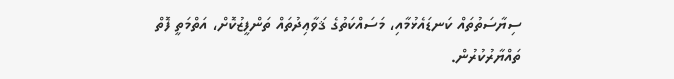ސިޔާސަތުތައް ކަނޑައެޅުމާއި، މަސައްކަތުގެ ޤަވާޢިދުތައް ތަންފީޒުކޮށް، އަތްމަތީ ފޮތް ތައްޔާރުކުރުން.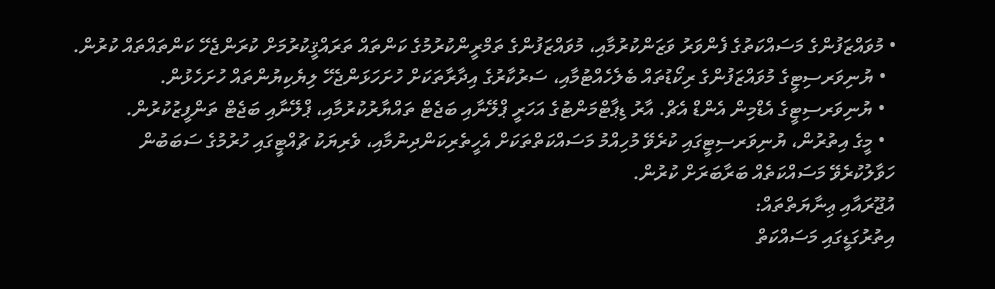• މުވައްޒަފުންގެ މަސައްކަތުގެ ފެންވަރު ވަޒަންކުރުމާއި، މުވައްޒަފުންގެ ތަމްރީންކުރުމުގެ ކަންތައް ތަރައްޤީކުރުމަށް ކުރަންޖެހޭ ކަންތައްތައް ކުރުން.
  • ޔުނިވަރސިޓީގެ މުވައްޒަފުންގެ ރިކޯޑުތައް ބެލެހެއްޓުމާއި، ސަރުކާރުގެ އިދާރާތަކަށް ހުށަހަޅަންޖެހޭ ލިޔެކިޔުންތައް ހުށަހެޅުން.
  • ޔުނިވަރސިޓީގެ އެޑްމިން އެންޑް އެޗް. އާރު ޑިޕާޓްމަންޓުގެ އަހަރީ ޕްލޭނާއި ބަޖެޓް ތައްޔާރުކުރުމާއި، ޕްލޭނާއި ބަޖެޓް ތަންފީޒުކުރުން.
  • މީގެ އިތުރުން، ޔުނިވަރސިޓީގައި ކުރެވޭ މުހިއްމު މަސައްކަތްތަކަށް އެހީތެރިކަންދިނުމާއި، ވެރިޔަކު ޗުއްޓީގައި ހުރުމުގެ ސަބަބުން ހަވާލުކުރެވޭ މަސައްކަތެއް ބަރާބަރަށް ކުރުން.
އުޖޫރައާއި ޢިނާޔަތްތައް:
އިތުރުގަޑީގައި މަސައްކަތް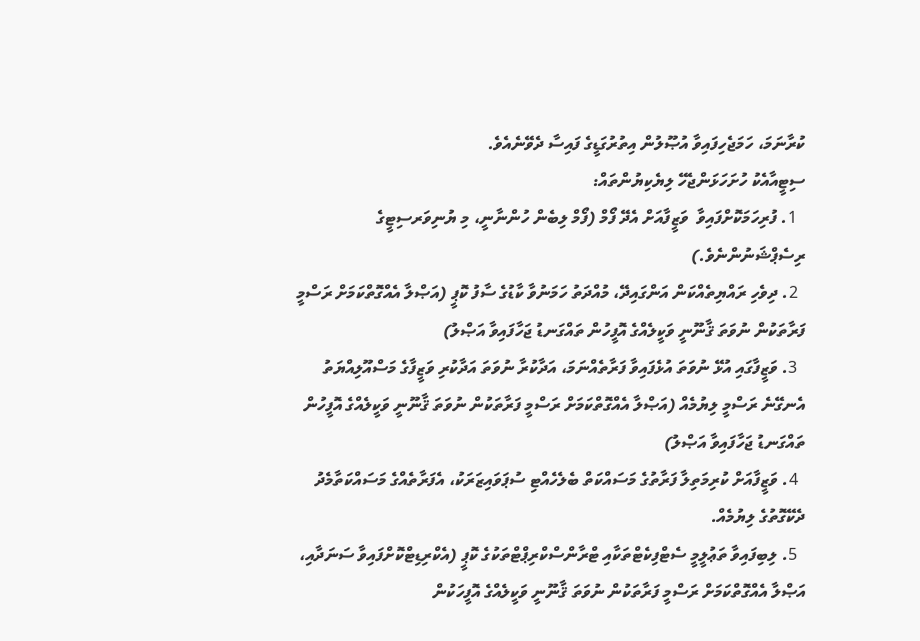ކުރާނަމަ، ހަމަޖެހިފައިވާ އުޞޫލުން އިތުރުގަޑީގެ ފައިސާ ދެވޭނެއެވެ.
ސިޓީއާއެކު ހުށަހަޅަންޖެހޭ ލިޔެކިޔުންތައް:
  1. ފުރިހަމަކޮށްފައިވާ  ވަޒީފާއަށް އެދޭ ފޯމް (ފޯމް ލިބެން ހުންނާނީ، މި ޔުނިވަރސިޓީގެ ރިސެޕްޝަނުންނެވެ.)
  2. ދިވެހި ރައްޔިތެއްކަން އަންގައިދޭ، މުއްދަތު ހަމަނުވާ ކާޑުގެ ސާފު ކޮޕީ (އަޞްލާ އެއްގޮތްކަމަށް ރަސްމީ ފަރާތަކުން ނުވަތަ ޤާނޫނީ ވަކީލެއްގެ އޮފީހުން ތައްގަނޑު ޖަހާފައިވާ އަޞްލު)
  3. ވަޒީފާގައި އުޅޭ ނުވަތަ އުޅެފައިވާ ފަރާތެއްނަމަ، އަދާކުރާ ނުވަތަ އަދާކުރި ވަޒީފާގެ މަސްއޫލިއްޔަތު އެނގޭނެ ރަސްމީ ލިޔުމެއް (އަޞްލާ އެއްގޮތްކަމަށް ރަސްމީ ފަރާތަކުން ނުވަތަ ޤާނޫނީ ވަކީލެއްގެ އޮފީހުން ތައްގަނޑު ޖަހާފައިވާ އަޞްލު)
  4. ވަޒީފާއަށް ކުރިމަތިލާ ފަރާތުގެ މަސައްކަތް ބެލެހެއްޓި ސުޕަވައިޒަރަކު، އެފަރާތެއްގެ މަސައްކަތާމެދު ދެކޭގޮތުގެ ލިޔުމެއް.
  5. ލިބިފައިވާ ތަޢުލީމީ ސެޓްފިކެޓްތަކާއި ޓްރާންސްކްރިޕްޓްތަކުގެ ކޮޕީ (އެކްރިޑިޓްކޮށްފައިވާ ސަނަދާއި، އަޞްލާ އެއްގޮތްކަމަށް ރަސްމީ ފަރާތަކުން ނުވަތަ ޤާނޫނީ ވަކީލެއްގެ އޮފީހަކުން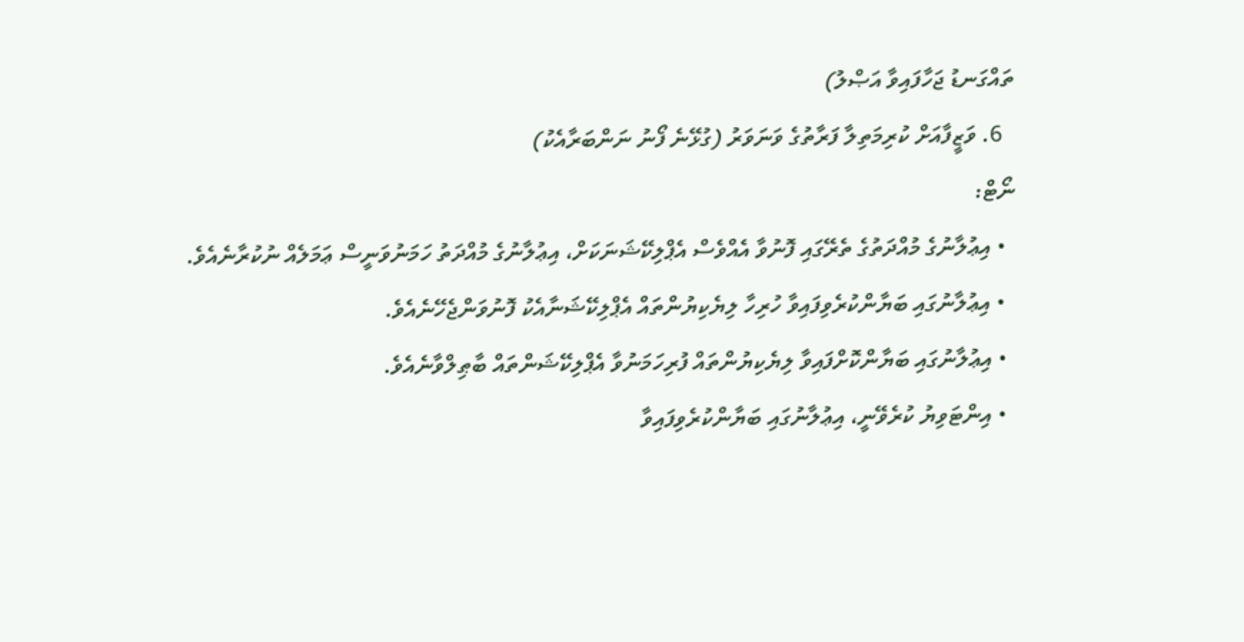ތައްގަނޑު ޖަހާފައިވާ އަޞްލު)
  6. ވަޒީފާއަށް ކުރިމަތިލާ ފަރާތުގެ ވަނަވަރު (ގުޅޭނެ ފޯނު ނަންބަރާއެކު)
ނޯޓް:
  • އިޢުލާނުގެ މުއްދަތުގެ ތެރޭގައި ފޮނުވާ އެއްވެސް އެޕްލިކޭޝަނަކަށް، އިޢުލާނުގެ މުއްދަތު ހަމަނުވަނީސް ޢަމަލެއް ނުކުރާނެއެވެ.
  • އިޢުލާނުގައި ބަޔާންކުރެވިފައިވާ ހުރިހާ ލިޔެކިޔުންތައް އެޕްލިކޭޝަނާއެކު ފޮނުވަންޖެހޭނެއެވެ.
  • އިޢުލާނުގައި ބަޔާންކޮށްފައިވާ ލިޔެކިޔުންތައް ފުރިހަމަނުވާ އެޕްލިކޭޝަންތައް ބާޠިލްވާނެއެވެ.
  • އިންޓަވިޔު ކުރެވޭނީ، އިޢުލާނުގައި ބަޔާންކުރެވިފައިވާ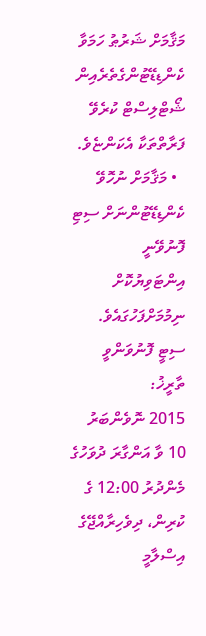މަޤާމަށް ޝަރުޠު ހަމަވާ ކެންޑިޑޭޓުންގެތެރެއިން ޝޯޓްލިސްޓް ކުރެވޭ ފަރާތްތަކާ އެކަންޏެވެ.
  • މަޤާމަށް ނުހޮވޭ ކެންޑިޑޭޓުންނަށް ސިޓި ފޮނުވޭނީ އިންޓަވިޔުކޮށް ނިމުމަށްފަހުގައެވެ.
ސިޓީ ފޮނުވަންވީ ތާރީޚު:
2015 ނޮވެންބަރު 10 ވާ އަންގާރަ ދުވަހުގެ މެންދުރު 12:00 ގެ ކުރިން، ދިވެހިރާއްޖޭގެ އިސްލާމީ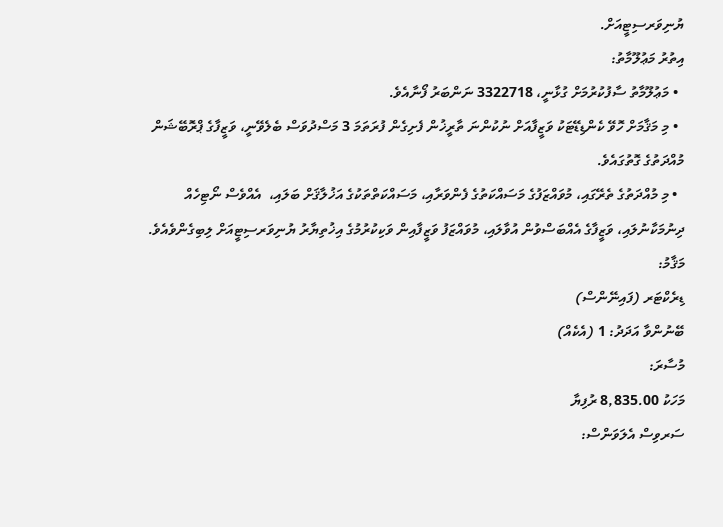ޔުނިވަރސިޓީއަށް.
އިތުރު މަޢުލޫމާތު:
  • މަޢުލޫމާތު ސާފުކުރުމަށް ގުޅާނީ، 3322718 ނަންބަރު ފޯނާއެވެ.
  • މި މަޤާމަށް ހޮވޭ ކެންޑިޑޭޓަކު ވަޒީފާއަށް ނުކުންނަ ތާރީޚުން ފެށިގެން ފުރަތަމަ 3 މަސްދުވަސް ބެލެވޭނީ، ވަޒީފާގެ ޕްރޮބޭޝަން މުއްދަތުގެ ގޮތުގައެވެ.
  • މި މުއްދަތުގެ ތެރޭގައި، މުވައްޒަފުގެ މަސައްކަތުގެ ފެންވަރާއި، މަސައްކަތްތަކުގެ އަޚުލާޤަށް ބަލައި،  އެއްވެސް ނޯޓިހެއް ދިނުމަކާނުލައި، ވަޒީފާގެ އެއްބަސްވުން އުވާލައި، މުވައްޒަފު ވަޒީފާއިން ވަކިކުރުމުގެ އިޚުތިޔާރު ޔުނިވަރސިޓީއަށް ލިބިގެންވެއެވެ.
މަޤާމު:
ޑިރެކްޓަރ (ފައިނޭންސް)
ބޭނުންވާ އަދަދު: 1 (އެކެއް)
މުސާރަ:
މަހަކު 8,835.00 ރުފިޔާ
ސަރވިސް އެލަވަންސް: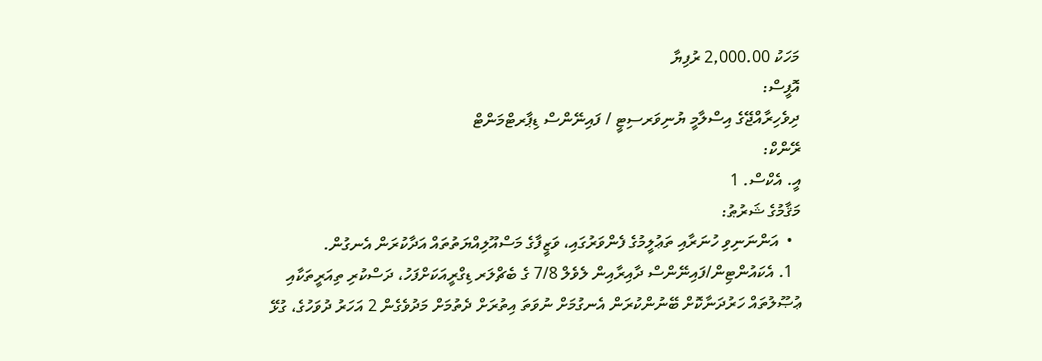މަހަކު 2,000.00 ރުފިޔާ
އޮފީސް:
ދިވެހިރާއްޖޭގެ އިސްލާމީ ޔުނިވަރސިޓީ / ފައިނޭންސް ޑިޕާރޓްމަންޓް
ރޭންކް:
އީ. އެކްސް. 1
މަޤާމުގެ ޝަރުޠު:
  •  އަންނަނިވި ހުނަރާއި ތަޢުލީމުގެ ފެންވަރުގައި، ވަޒީފާގެ މަސްއޫލިއްޔަތުތައް އަދާކުރަން އެނގުން.
  1. އެކައުންޓިން/ފައިނޭންސް ދާއިރާއިން ލެވެލް 7/8 ގެ ބެޗްލަރ ޑިގްރީއަކަށްފަހު، ދަސްކުރި ތިއަރީތަކާއި ޢުޞޫލުތައް ހަރުދަނާކޮށް ބޭނުންކުރަން އެނގުމަށް ނުވަތަ އިތުރަށް ދެތުމަށް މަދުވެގެން 2 އަހަރު ދުވަހުގެ، ގުޅޭ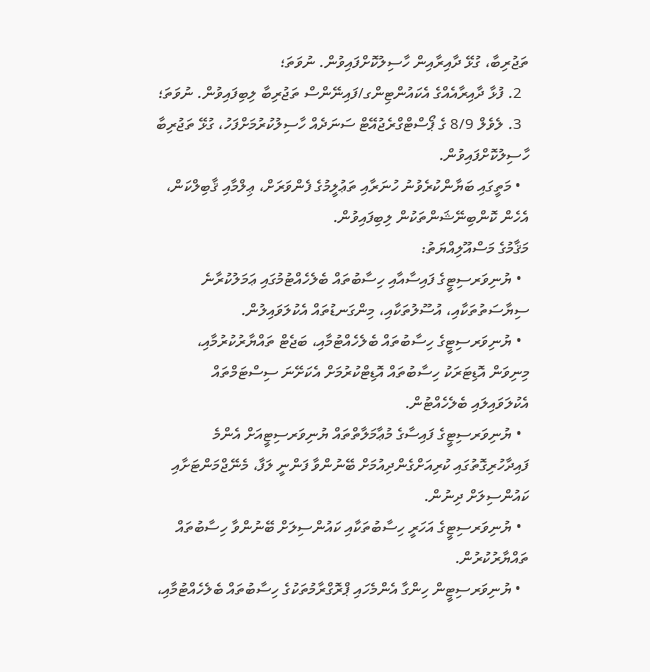ތަޖުރިބާ، ގުޅޭ ދާއިރާއިން ހާސިލުކޮށްފައިވުން. ނުވަތަ؛
  2. ފުޅާ ދާއިރާއެއްގެ އެކައުންޓިންގ/ފައިނޭންސް ތަޖުރިބާ ލިބިފައިވުން. ނުވަތަ؛
  3. ލެވެލް 8/9 ގެ ޕޯސްޓްގްރެޖުއޭޓް ސަނަދެއް ހާސިލުކުރުމަށްފަހު، ގުޅޭ ތަޖުރިބާ ހާސިލުކޮށްފައިވުން.
  • މަތީގައި ބަޔާންކުރެވުނު ހުނަރާއި ތަޢުލީމުގެ ފެންވަރަށް، ޢިލްމާއި ޤާބިލްކަން، އެހެން ކޮންބިނޭޝަންތަކުން ލިބިފައިވުން.
މަޤާމުގެ މަސްއޫލިއްޔަތު:
  • ޔުނިވަރސިޓީގެ ފައިސާއާއި ހިސާބުތައް ބެލެހެއްޓުމުގައި ޢަމަލުކުރާނެ ސިޔާސަތުތަކާއި، އުސޫލުތަކާއި، މިންގަނޑުތައް އެކުލަވައިލުން.
  • ޔުނިވަރސިޓީގެ ހިސާބުތައް ބެލެހެއްޓުމާއި، ބަޖެޓް ތައްޔާރުކުރުމާއި، މިނިވަން އޮޑިޓަރަކު ހިސާބުތައް އޮޑިޓްކުރުމަށް އެކަށޭނަ ސިސްޓަމްތައް އެކުލަވައިލައި ބެލެހެއްޓުން.
  • ޔުނިވަރސިޓީގެ ފައިސާގެ މުޢާމަލާތްތައް ޔުނިވަރސިޓީއަށް އެންމެ ފައިދާހުރިގޮތުގައި ކުރިއަށްގެންދިއުމަށް ބޭނުންވާ ފަންނީ ލަފާ، މެނޭޖްމަންޓަށާއި ކައުންސިލަށް ދިނުން.
  • ޔުނިވަރސިޓީގެ އަހަރީ ހިސާބުތަކާއި ކައުންސިލަށް ބޭނުންވާ ހިސާބުތައް ތައްޔާރުކުރުން.
  • ޔުނިވަރސިޓީން ހިންގާ އެންމެހައި ޕްރޮގްރާމުތަކުގެ ހިސާބުތައް ބެލެހެއްޓުމާއި،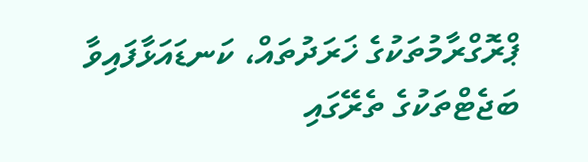ޕްރޮގްރާމުތަކުގެ ޚަރަދުތައް، ކަނޑައަޅާފައިވާ ބަޖެޓްތަކުގެ ތެރޭގައި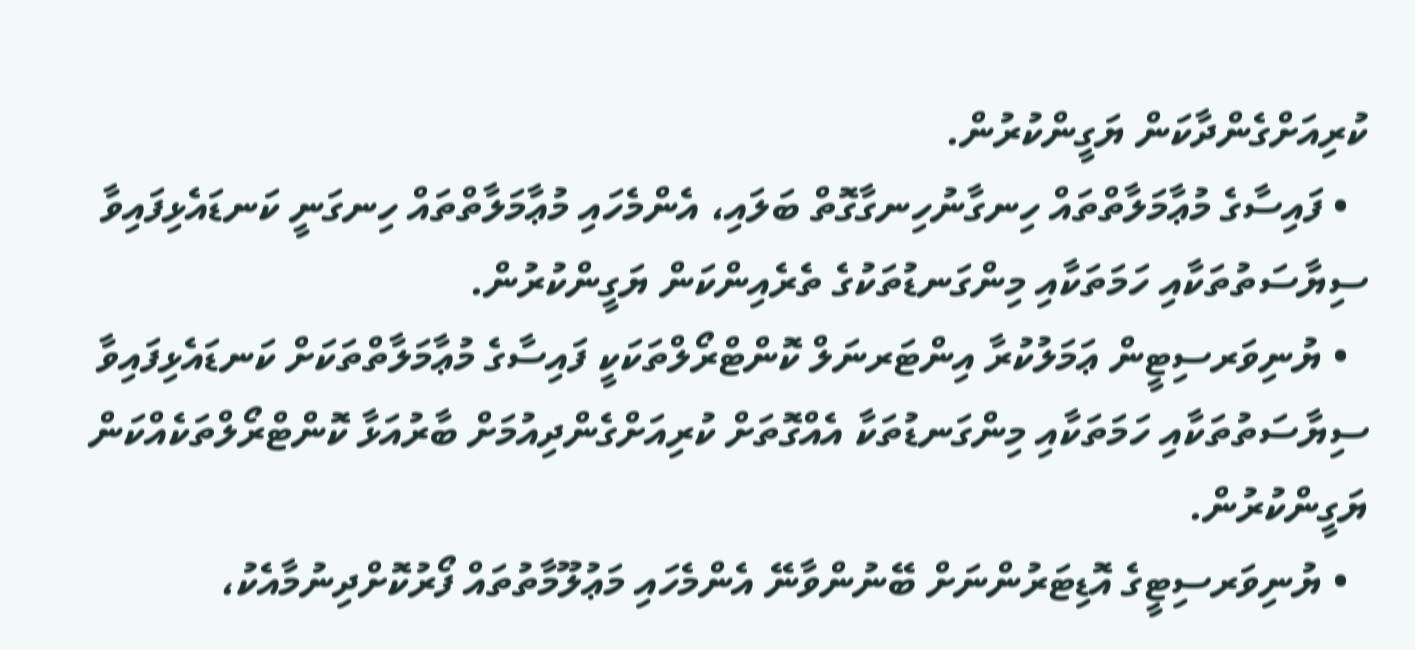ކުރިއަށްގެންދާކަން ޔަގީންކުރުން.
  • ފައިސާގެ މުޢާމަލާތްތައް ހިނގާނުހިނގާގޮތް ބަލައި، އެންމެހައި މުޢާމަލާތްތައް ހިނގަނީ ކަނޑައެޅިފައިވާ ސިޔާސަތުތަކާއި ހަމަތަކާއި މިންގަނޑުތަކުގެ ތެރެއިންކަން ޔަގީންކުރުން.
  • ޔުނިވަރސިޓީން ޢަމަލުކުރާ އިންޓަރނަލް ކޮންޓްރޯލްތަކަކީ ފައިސާގެ މުޢާމަލާތްތަކަށް ކަނޑައެޅިފައިވާ ސިޔާސަތުތަކާއި ހަމަތަކާއި މިންގަނޑުތަކާ އެއްގޮތަށް ކުރިއަށްގެންދިއުމަށް ބާރުއަޅާ ކޮންޓްރޯލްތަކެއްކަން ޔަގީންކުރުން.
  • ޔުނިވަރސިޓީގެ އޮޑިޓަރުންނަށް ބޭނުންވާނޭ އެންމެހައި މަޢުލޫމާތުތައް ފޯރުކޮށްދިނުމާއެކު،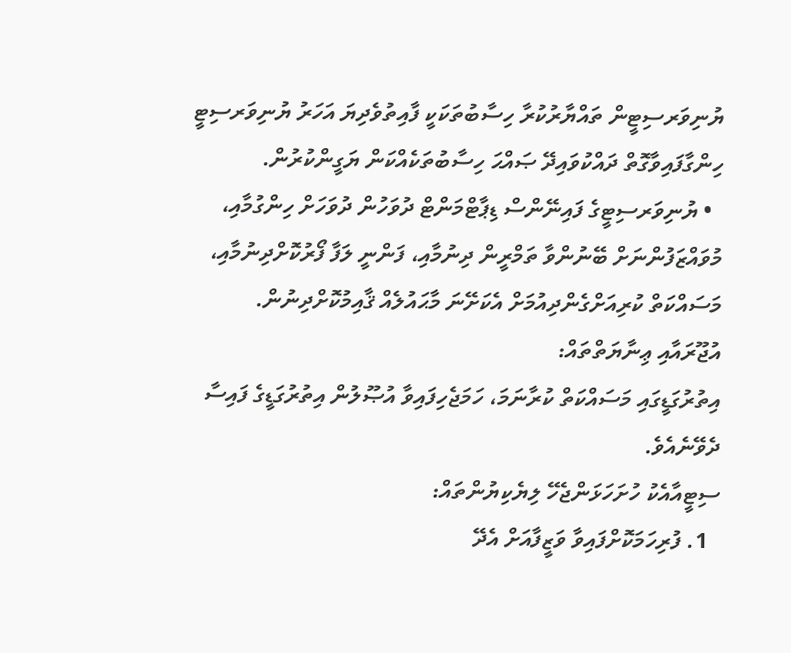ޔުނިވަރސިޓީން ތައްޔާރުކުރާ ހިސާބުތަކަކީ ފާއިތުވެދިޔަ އަހަރު ޔުނިވަރސިޓީ ހިންގާފައިވާގޮތް ދައްކުވައިދޭ ޞައްޙަ ހިސާބުތަކެއްކަން ޔަގީންކުރުން.
  • ޔުނިވަރސިޓީގެ ފައިނޭންސް ޑިޕާޓްމަންޓް ދުވަހުން ދުވަހަށް ހިންގުމާއި، މުވައްޒަފުންނަށް ބޭނުންވާ ތަމްރީން ދިނުމާއި، ފަންނީ ލަފާ ފޯރުކޮށްދިނުމާއި، މަސައްކަތް ކުރިއަށްގެންދިއުމަށް އެކަށޭނަ މާޙައުލެއް ޤާއިމުކޮށްދިނުން.
އުޖޫރައާއި ޢިނާޔަތްތައް:
އިތުރުގަޑީގައި މަސައްކަތް ކުރާނަމަ، ހަމަޖެހިފައިވާ އުޞޫލުން އިތުރުގަޑީގެ ފައިސާ ދެވޭނެއެވެ.
ސިޓީއާއެކު ހުށަހަޅަންޖެހޭ ލިޔެކިޔުންތައް:
  1. ފުރިހަމަކޮށްފައިވާ ވަޒީފާއަށް އެދޭ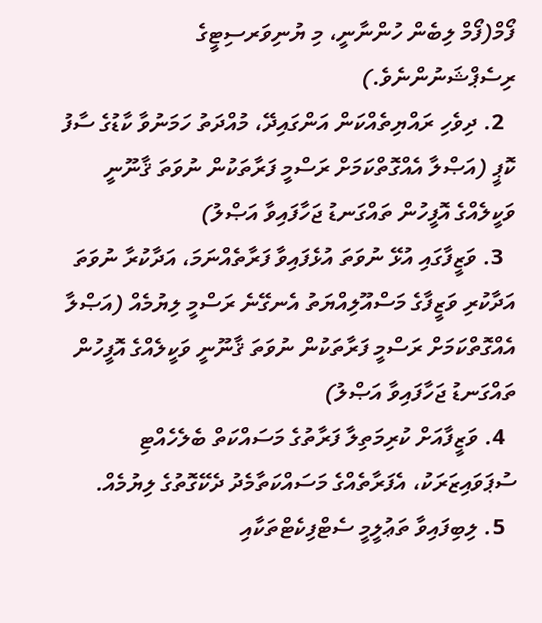ފޯމް(ފޯމް ލިބެން ހުންނާނީ، މި ޔުނިވަރސިޓީގެ ރިސެޕްޝަނުންނެވެ.)
  2. ދިވެހި ރައްޔިތެއްކަން އަންގައިދޭ، މުއްދަތު ހަމަނުވާ ކާޑުގެ ސާފު ކޮޕީ (އަޞްލާ އެއްގޮތްކަމަށް ރަސްމީ ފަރާތަކުން ނުވަތަ ޤާނޫނީ ވަކީލެއްގެ އޮފީހުން ތައްގަނޑު ޖަހާފައިވާ އަޞްލު)
  3. ވަޒީފާގައި އުޅޭ ނުވަތަ އުޅެފައިވާ ފަރާތެއްނަމަ، އަދާކުރާ ނުވަތަ އަދާކުރި ވަޒީފާގެ މަސްއޫލިއްޔަތު އެނގޭނެ ރަސްމީ ލިޔުމެއް (އަޞްލާ އެއްގޮތްކަމަށް ރަސްމީ ފަރާތަކުން ނުވަތަ ޤާނޫނީ ވަކީލެއްގެ އޮފީހުން ތައްގަނޑު ޖަހާފައިވާ އަޞްލު)
  4. ވަޒީފާއަށް ކުރިމަތިލާ ފަރާތުގެ މަސައްކަތް ބެލެހެއްޓި ސުޕަވައިޒަރަކު، އެފަރާތެއްގެ މަސައްކަތާމެދު ދެކޭގޮތުގެ ލިޔުމެއް.
  5. ލިބިފައިވާ ތަޢުލީމީ ސެޓްފިކެޓްތަކާއި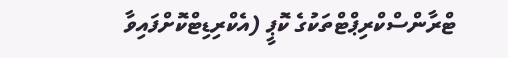ޓްރާންސްކްރިޕްޓްތަކުގެ ކޮޕީ (އެކްރިޑިޓްކޮށްފައިވާ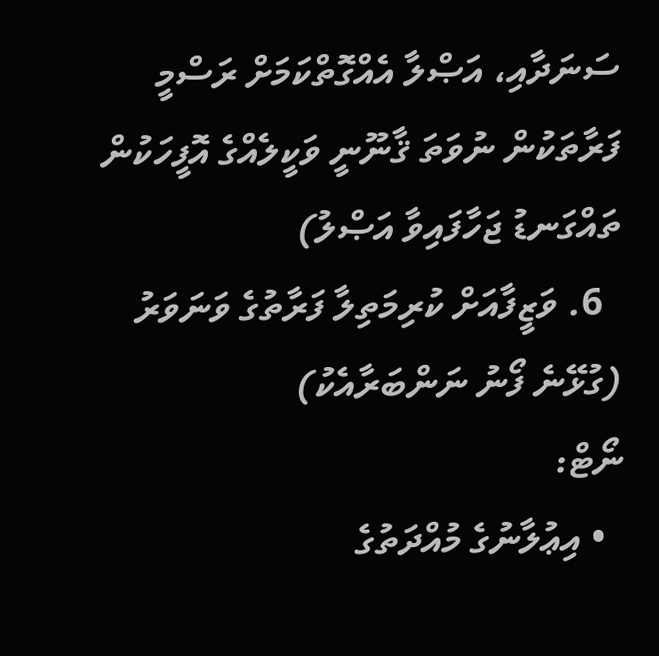ސަނަދާއި، އަޞްލާ އެއްގޮތްކަމަށް ރަސްމީ ފަރާތަކުން ނުވަތަ ޤާނޫނީ ވަކީލެއްގެ އޮފީހަކުން ތައްގަނޑު ޖަހާފައިވާ އަޞްލު)
  6. ވަޒީފާއަށް ކުރިމަތިލާ ފަރާތުގެ ވަނަވަރު (ގުޅޭނެ ފޯނު ނަންބަރާއެކު)
ނޯޓް:
  • އިޢުލާނުގެ މުއްދަތުގެ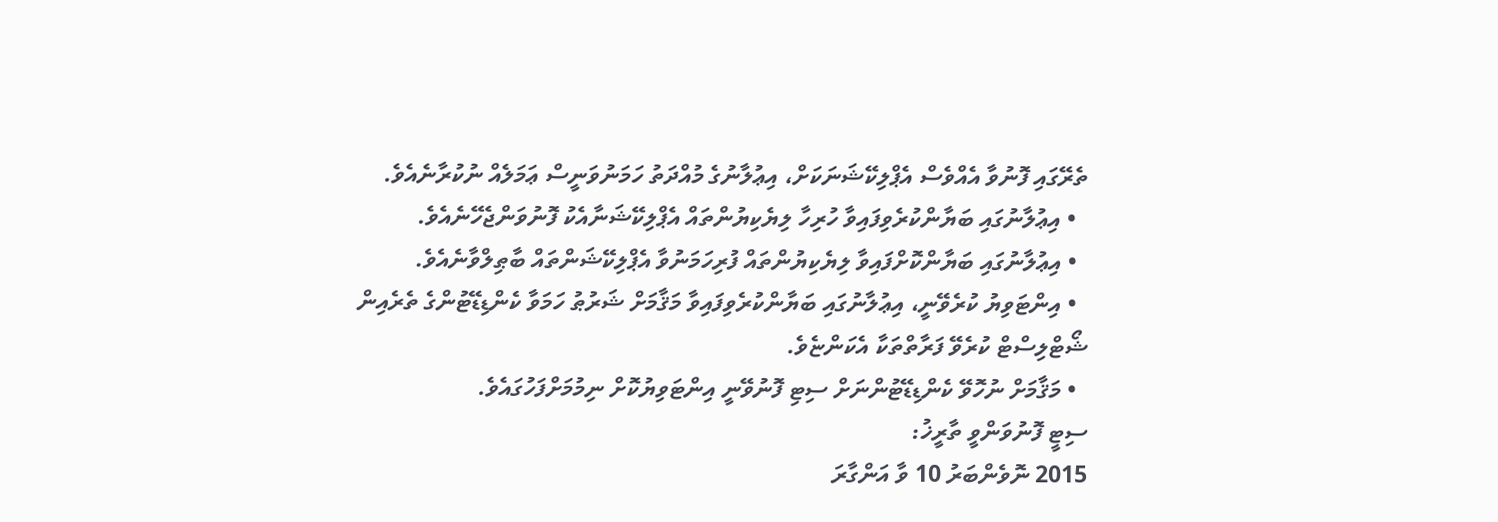ތެރޭގައި ފޮނުވާ އެއްވެސް އެޕްލިކޭޝަނަކަށް، އިޢުލާނުގެ މުއްދަތު ހަމަނުވަނީސް ޢަމަލެއް ނުކުރާނެއެވެ.
  • އިޢުލާނުގައި ބަޔާންކުރެވިފައިވާ ހުރިހާ ލިޔެކިޔުންތައް އެޕްލިކޭޝަނާއެކު ފޮނުވަންޖެހޭނެއެވެ.
  • އިޢުލާނުގައި ބަޔާންކޮށްފައިވާ ލިޔެކިޔުންތައް ފުރިހަމަނުވާ އެޕްލިކޭޝަންތައް ބާޠިލްވާނެއެވެ.
  • އިންޓަވިޔު ކުރެވޭނީ، އިޢުލާނުގައި ބަޔާންކުރެވިފައިވާ މަޤާމަށް ޝަރުޠު ހަމަވާ ކެންޑިޑޭޓުންގެ ތެރެއިން ޝޯޓްލިސްޓް ކުރެވޭ ފަރާތްތަކާ އެކަންޏެވެ.
  • މަޤާމަށް ނުހޮވޭ ކެންޑިޑޭޓުންނަށް ސިޓި ފޮނުވޭނީ އިންޓަވިޔުކޮށް ނިމުމަށްފަހުގައެވެ.
ސިޓީ ފޮނުވަންވީ ތާރީޚު:
2015 ނޮވެންބަރު 10 ވާ އަންގާރަ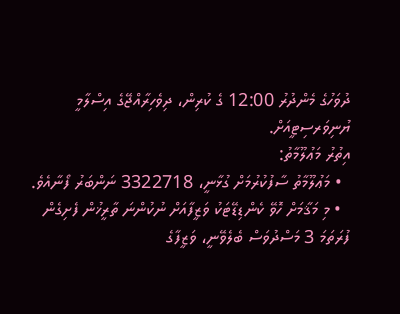ދުވަހުގެ މެންދުރު 12:00 ގެ ކުރިން، ދިވެހިރާއްޖޭގެ އިސްލާމީ ޔުނިވަރސިޓީއަށް.
އިތުރު މަޢުލޫމާތު:
  • މަޢުލޫމާތު ސާފުކުރުމަށް ގުޅާނީ، 3322718 ނަންބަރު ފޯނާއެވެ.
  • މި މަޤާމަށް ހޮވޭ ކެންޑިޑޭޓަކު ވަޒީފާއަށް ނުކުންނަ ތާރީޚުން ފެށިގެން ފުރަތަމަ 3 މަސްދުވަސް ބެލެވޭނީ، ވަޒީފާގެ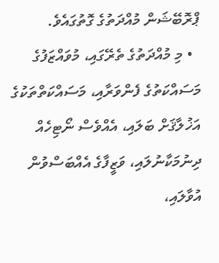ޕްރޮބޭޝަން މުއްދަތުގެ ގޮތުގައެވެ.
  • މި މުއްދަތުގެ ތެރޭގައި، މުވައްޒަފުގެ މަސައްކަތުގެ ފެންވަރާއި، މަސައްކަތްތަކުގެ އަޚުލާޤަށް ބަލައި، އެއްވެސް ނޯޓިހެއް ދިނުމަކާނުލައި، ވަޒީފާގެ އެއްބަސްވުން އުވާލައި،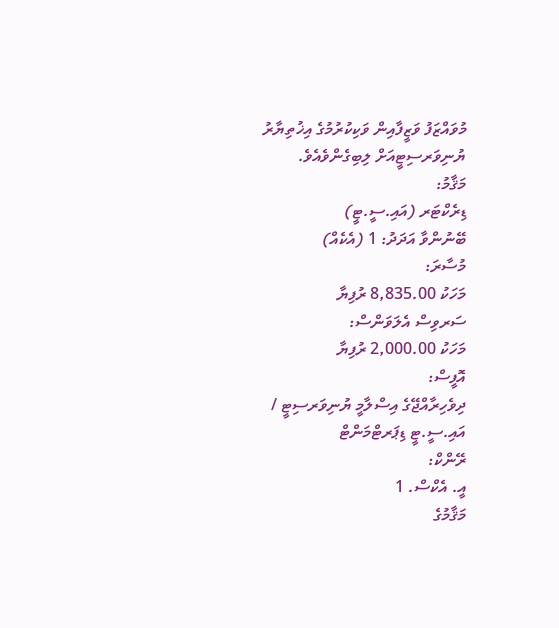މުވައްޒަފު ވަޒީފާއިން ވަކިކުރުމުގެ އިޚުތިޔާރު ޔުނިވަރސިޓީއަށް ލިބިގެންވެއެވެ.
މަޤާމު:
ޑިރެކްޓަރ (އައި.ސީ.ޓީ)
ބޭނުންވާ އަދަދު: 1 (އެކެއް)
މުސާރަ:
މަހަކު 8,835.00 ރުފިޔާ
ސަރވިސް އެލަވަންސް:
މަހަކު 2,000.00 ރުފިޔާ
އޮފީސް:
ދިވެހިރާއްޖޭގެ އިސްލާމީ ޔުނިވަރސިޓީ / އައި.ސީ.ޓީ ޑިޕަރޓްމަންޓް
ރޭންކް:
އީ. އެކްސް. 1
މަޤާމުގެ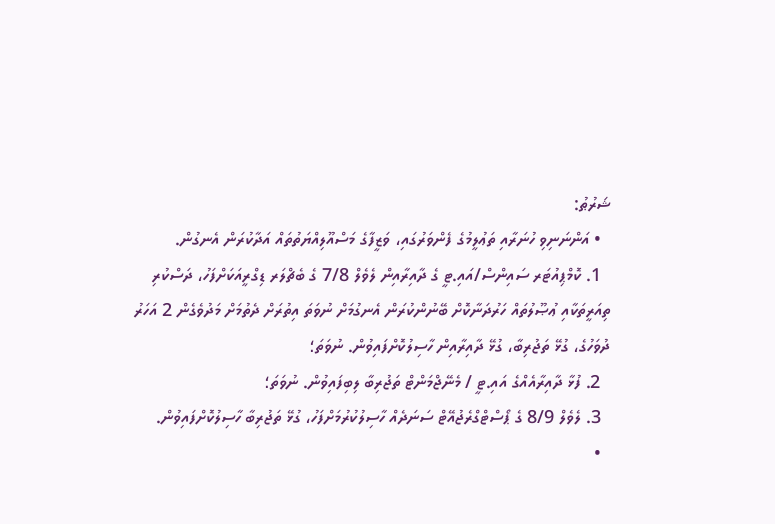ޝަރުޠު:
  • އަންނަނިވި ހުނަރާއި ތަޢުލީމުގެ ފެންވަރުގައި، ވަޒީފާގެ މަސްއޫލިއްޔަތުތައް އަދާކުރަން އެނގުން.
  1. ކޮމްޕިއުޓަރ ސައިންސް/އައި.ޓީ ގެ ދާއިރާއިން ލެވެލް 7/8 ގެ ބެޗްލަރ ޑިގްރީއަކަށްފަހު، ދަސްކުރި ތިއަރީތަކާއި ޢުޞޫލުތައް ހަރުދަނާކޮށް ބޭނުންކުރަން އެނގުމަށް ނުވަތަ އިތުރަށް ދެތުމަށް މަދުވެގެން 2 އަހަރު ދުވަހުގެ، ގުޅޭ ތަޖުރިބާ، ގުޅޭ ދާއިރާއިން ހާސިލުކޮށްފައިވުން. ނުވަތަ؛
  2. ފުޅާ ދާއިރާއެއްގެ އައި.ޓީ / މެނޭޖްމަންޓް ތަޖުރިބާ ލިބިފައިވުން. ނުވަތަ؛
  3. ލެވެލް 8/9 ގެ ޕޯސްޓްގްރެޖުއޭޓް ސަނަދެއް ހާސިލުކުރުމަށްފަހު، ގުޅޭ ތަޖުރިބާ ހާސިލުކޮށްފައިވުން.
  •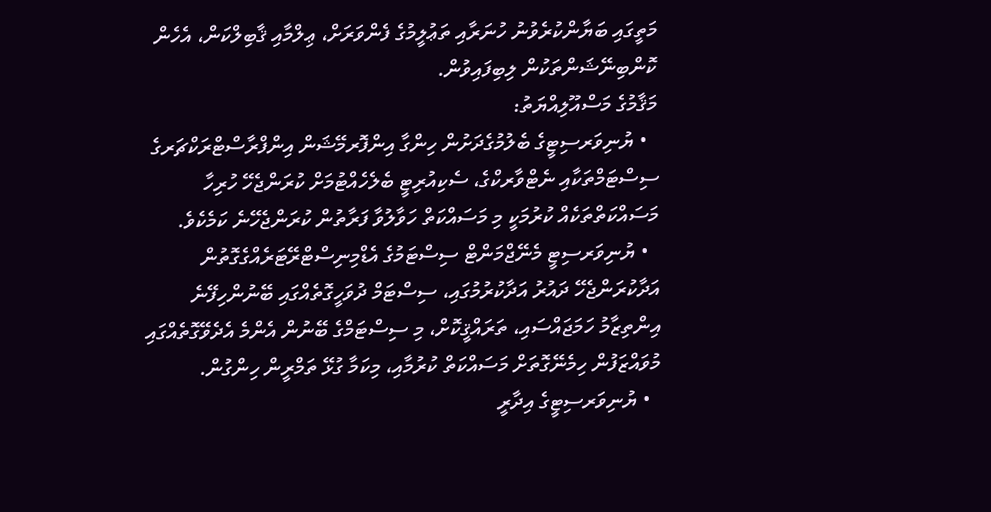މަތީގައި ބަޔާންކުރެވުނު ހުނަރާއި ތަޢުލީމުގެ ފެންވަރަށް، ޢިލްމާއި ޤާބިލްކަން، އެހެން ކޮންބިނޭޝަންތަކުން ލިބިފައިވުން.
މަޤާމުގެ މަސްއޫލިއްޔަތު:
  • ޔުނިވަރސިޓީގެ ބެލުމުގެދަށުން ހިންގާ އިންފޮރމޭޝަން އިންފްރާސްޓްރަކްޗަރގެ ސިސްޓަމްތަކާއި ނެޓްވާރކްގެ، ސެކިއުރިޓީ ބެލެހެއްޓުމަށް ކުރަންޖެހޭ ހުރިހާ މަސައްކަތްތަކެއް ކުރުމަކީ މި މަސައްކަތް ހަވާލުވާ ފަރާތުން ކުރަންޖެހޭނެ ކަމެކެވެ.
  • ޔުނިވަރސިޓީ މެނޭޖްމަންޓް ސިސްޓަމުގެ އެޑްމިނިސްޓްރޭޓަރެއްގެގޮތުން އަދާކުރަންޖެހޭ ދައުރު އަދާކުރުމުގައި، ސިސްޓަމް ދުވަހީގޮތެއްގައި ބޭނުންހިފޭނެ އިންތިޒާމު ހަމަޖައްސައި، ތަރައްޤީކޮށް، މި ސިސްޓަމްގެ ބޭނުން އެންމެ އެދެވޭގޮތެއްގައި މުވައްޒަފުން ހިމެނޭގޮތަށް މަސައްކަތް ކުރުމާއި، މިކަމާ ގުޅޭ ތަމްރީން ހިންގުން.
  • ޔުނިވަރސިޓީގެ އިދާރީ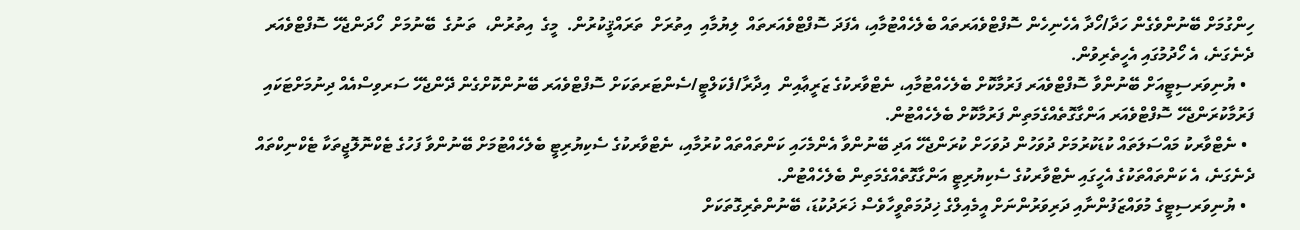ހިންގުމަށް ބޭނުންވެގެން ހަދާ/ހޯދާ އެހެނިހެން ސޮފްޓްވެއަރތައް ބެލެހެއްޓުމާއި، އެފަދަ ސޮފްޓްވެއަރތައް  ލިޔުމާއި  އިތުރަށް  ތަރައްޤީކުރުން.  މީގެ  އިތުރުން،  ތަނުގެ  ބޭނުމަށް  ހޯދަންޖެހޭ ސޮފްޓްވެއަރ ދެނެގަނެ، އެ ހޯދުމުގައި އެހީތެރިވުން.
  • ޔުނިވަރސިޓީއަށް ބޭނުންވާ ސޮފްޓްވެއަރ ފަރުމާކޮށް ބެލެހެއްޓުމާއި، ނެޓްވާރކުގެ ޒަރީޢާއިން  އިދާރާ/ފެކަލްޓީ/ސެންޓަރތަކަށް ސޮފްޓްވެއަރ ބޭނުންކޮށްގެން ދޭންޖެހޭ ސަރވިސްއެއް ދިނުމަށްޓަކައި ފަރުމާކުރަންޖެހޭ ސޮފްޓްވެއަރ އަންގާގޮތެއްގެމަތިން ފަރުމާކޮށް ބެލެހެއްޓުން.
  • ނެޓްވާރކު މައްސަލަތައް ކުޑަކުރުމަށް ދުވަހުން ދުވަހަށް ކުރަންޖެހޭ އަދި ބޭނުންވާ އެންމެހައި ކަންތައްތައް ކުރުމާއި، ނެޓްވާރކުގެ ސެކިޔުރިޓީ ބެލެހެއްޓުމަށް ބޭނުންވާ ފަހުގެ ޓެކްނޮލޮޖީތަކާ ޓެކްނިކްތައް ދެނެގަނެ، އެ ކަންތައްތަކުގެ އެހީގައި ނެޓްވާރކުގެ ސެކިޔުރިޓީ އަންގާގޮތެއްގެމަތިން ބެލެހެއްޓުން.
  • ޔުނިވަރސިޓީގެ މުވައްޒަފުންނާއި ދަރިވަރުންނަށް އީމެއިލްގެ ޚިދުމަތްވީހާވެސް ޚަރަދުކުޑަ، ބޭނުންތެރިގޮތަކަށް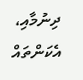ދިނުމާއި، އެކަންތައް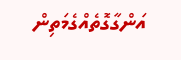އަންގާގޮތެއްގެމަތިން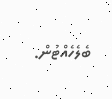ބެލެހެއްޓުން.